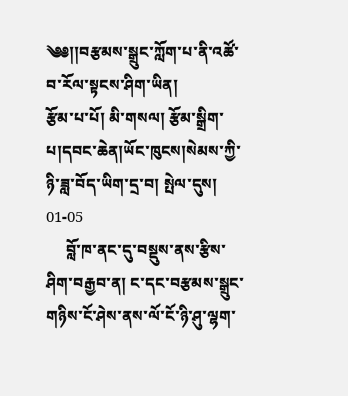༄༅།།བརྩམས་སྒྲུང་ཀློག་པ་ནི་འཚོ་བ་རོལ་སྟངས་ཤིག་ཡིན།
རྩོམ་པ་པོ། མི་གསལ། རྩོམ་སྒྲིག་པ།དབང་ཆེན།ཡོང་ཁུངས།སེམས་ཀྱི་ཉི་ཟླ་བོད་ཡིག་དྲ་བ། སྤེལ་དུས། 01-05
     བློ་ཁ་ནང་དུ་བསྡུས་ནས་རྩིས་ཤིག་བརྒྱབ་ན། ང་དང་བརྩམས་སྒྲུང་གཉིས་ངོ་ཤེས་ནས་ལོ་ངོ་ཉི་ཤུ་ལྷག་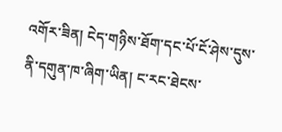འགོར་ཟིན། ངེད་གཉིས་ཐོག་དང་པོ་ངོ་ཤེས་དུས་ནི་དགུན་ཁ་ཞིག་ཡིན། ང་རང་ཐེངས་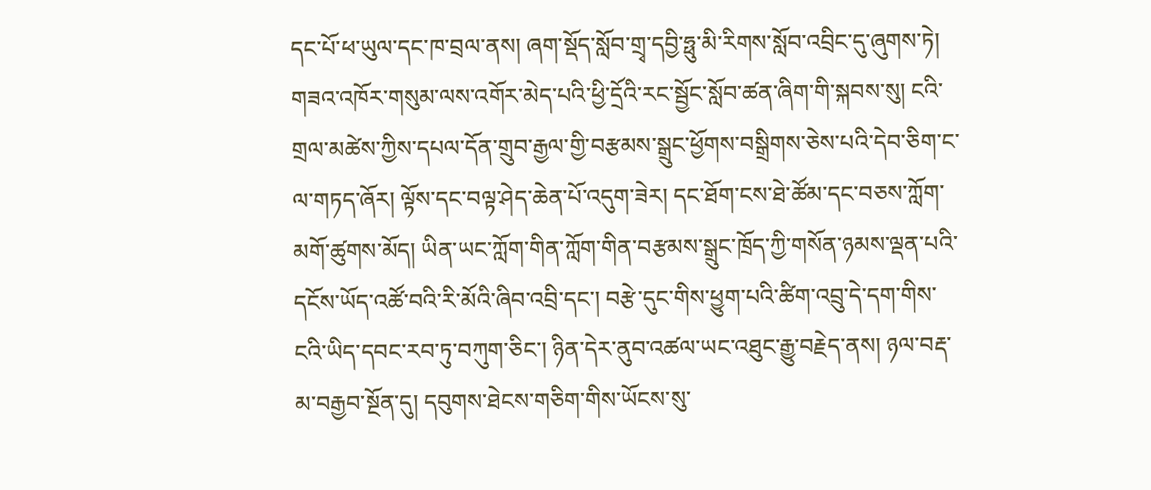དང་པོ་ཕ་ཡུལ་དང་ཁ་བྲལ་ནས། ཞག་སྡོད་སློབ་གྲྭ་དབྱི་ཧྥུ་མི་རིགས་སློབ་འབྲིང་དུ་ཞུགས་ཏེ། གཟའ་འཁོར་གསུམ་ལས་འགོར་མེད་པའི་ཕྱི་དྲོའི་རང་སྦྱོང་སློབ་ཚན་ཞིག་གི་སྐབས་སུ། ངའི་གྲལ་མཚེས་ཀྱིས་དཔལ་དོན་གྲུབ་རྒྱལ་གྱི་བརྩམས་སྒྲུང་ཕྱོགས་བསྒྲིགས་ཅེས་པའི་དེབ་ཅིག་ང་ལ་གཏད་ཞོར། ལྟོས་དང་བལྟ་ཤེད་ཆེན་པོ་འདུག་ཟེར། དང་ཐོག་ངས་ཐེ་ཚོམ་དང་བཅས་ཀློག་མགོ་ཚུགས་མོད། ཡིན་ཡང་ཀློག་གིན་ཀློག་གིན་བརྩམས་སྒྲུང་ཁྲོད་ཀྱི་གསོན་ཉམས་ལྡན་པའི་དངོས་ཡོད་འཚོ་བའི་རི་མོའི་ཞིབ་འབྲི་དང་། བརྩེ་དུང་གིས་ཕྱུག་པའི་ཚིག་འབྲུ་དེ་དག་གིས་ངའི་ཡིད་དབང་རབ་ཏུ་བཀུག་ཅིང་། ཉིན་དེར་ནུབ་འཚལ་ཡང་འཐུང་རྒྱུ་བརྗེད་ནས། ཉལ་བརྡ་མ་བརྒྱབ་སྔོན་དུ། དབུགས་ཐེངས་གཅིག་གིས་ཡོངས་སུ་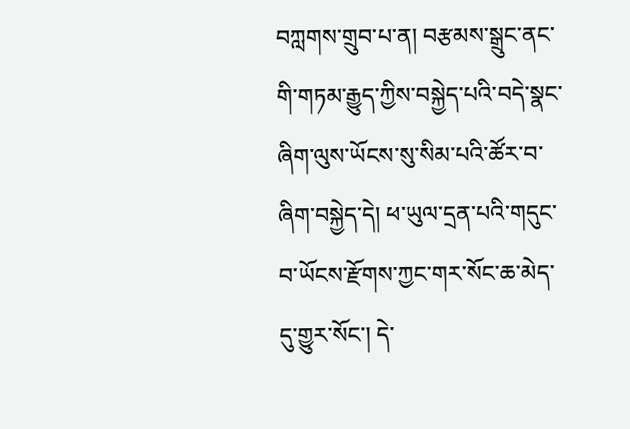བཀླགས་གྲུབ་པ་ན། བརྩམས་སྒྲུང་ནང་གི་གཏམ་རྒྱུད་ཀྱིས་བསྐྱེད་པའི་བདེ་སྣང་ཞིག་ལུས་ཡོངས་སུ་སིམ་པའི་ཚོར་བ་ཞིག་བསྐྱེད་དེ། ཕ་ཡུལ་དྲན་པའི་གདུང་བ་ཡོངས་རྫོགས་ཀྱང་གར་སོང་ཆ་མེད་དུ་གྱུར་སོང་། དེ་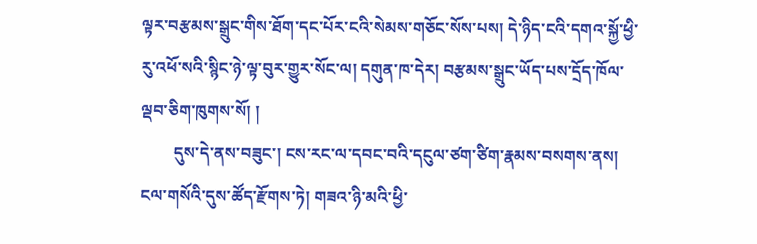ལྟར་བརྩམས་སྒྲུང་གིས་ཐོག་དང་པོར་ངའི་སེམས་གཅོང་སོས་པས། དེ་ཉིད་ངའི་དགའ་སྐྱོ་ཕྱི་རུ་འཕོ་སའི་སྙིང་ཉེ་ལྟ་བུར་གྱུར་སོང་ལ། དགུན་ཁ་དེར། བརྩམས་སྒྲུང་ཡོད་པས་དྲོད་ཁོལ་ལྡབ་ཅིག་ཁུགས་སོ། །
        དུས་དེ་ནས་བཟུང་། ངས་རང་ལ་དབང་བའི་དངུལ་ཙག་ཙིག་རྣམས་བསགས་ནས། ངལ་གསོའི་དུས་ཚོད་རྫོགས་ཏེ། གཟའ་ཉི་མའི་ཕྱི་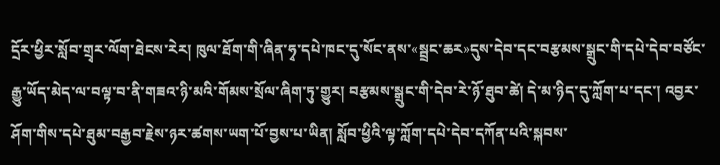དྲོར་ཕྱིར་སློབ་གྲྭར་ལོག་ཐེངས་རེར། ཁུལ་ཐོག་གི་ཞིན་ཧྭ་དཔེ་ཁང་དུ་སོང་ནས་«སྦྲང་ཆར»དུས་དེབ་དང་བརྩམས་སྒྲུང་གི་དཔེ་དེབ་བཙོང་རྒྱུ་ཡོད་མེད་ལ་བལྟ་བ་ནི་གཟའ་ཉི་མའི་གོམས་སྲོལ་ཞིག་ཏུ་གྱུར། བརྩམས་སྒྲུང་གི་དེབ་རེ་ཉོ་ཐུབ་ཚེ། དེ་མ་ཉིད་དུ་ཀློག་པ་དང་། འབྱར་ཤོག་གིས་དཔེ་ཐུམ་བརྒྱབ་རྗེས་ཉར་ཚགས་ཡག་པོ་བྱས་པ་ཡིན། སློབ་ཕྱིའི་ལྟ་ཀློག་དཔེ་དེབ་དཀོན་པའི་སྐབས་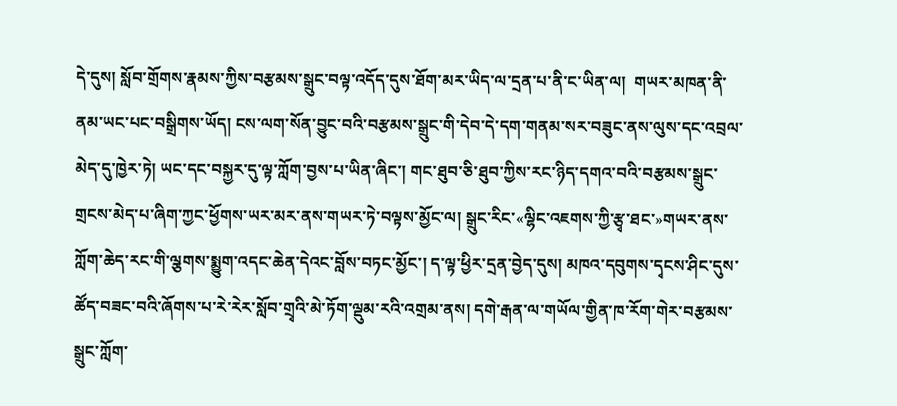དེ་དུས། སློབ་གྲོགས་རྣམས་ཀྱིས་བརྩམས་སྒྲུང་བལྟ་འདོད་དུས་ཐོག་མར་ཡིད་ལ་དྲན་པ་ནི་ང་ཡིན་ལ།  གཡར་མཁན་ནི་ནམ་ཡང་པང་བསྒྲིགས་ཡོད། ངས་ལག་སོན་བྱུང་བའི་བརྩམས་སྒྲུང་གི་དེབ་དེ་དག་གནམ་སར་བཟུང་ནས་ལུས་དང་འབྲལ་མེད་དུ་ཁྱེར་ཏེ། ཡང་དང་བསྐྱར་དུ་ལྟ་ཀློག་བྱས་པ་ཡིན་ཞིང་། གང་ཐུབ་ཅི་ཐུབ་ཀྱིས་རང་ཉིད་དགའ་བའི་བརྩམས་སྒྲུང་གྲངས་མེད་པ་ཞིག་ཀྱང་ཕྱོགས་ཡར་མར་ནས་གཡར་ཏེ་བལྟས་མྱོང་ལ། སྒྲུང་རིང་«ལྷིང་འཇགས་ཀྱི་རྩྭ་ཐང་»གཡར་ནས་ཀློག་ཆེད་རང་གི་ལྕགས་སྨྱུག་འདང་ཆེན་དེའང་བློས་བཏང་མྱོང་། ད་ལྟ་ཕྱིར་དྲན་བྱེད་དུས། མཁའ་དབུགས་དྭངས་ཤིང་དུས་ཚོད་བཟང་བའི་ཞོགས་པ་རེ་རེར་སློབ་གྲྭའི་མེ་ཏོག་ལྡུམ་རའི་འགྲམ་ནས། དགེ་རྒན་ལ་གཡོལ་གྱིན་ཁ་རོག་གེར་བརྩམས་སྒྲུང་ཀློག་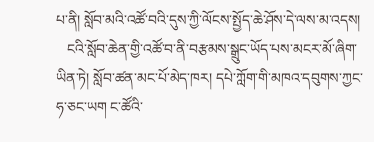པ་ནི། སློབ་མའི་འཚོ་བའི་དུས་ཀྱི་ལོངས་སྤྱོད་ཆེ་ཤོས་དེ་ལས་མ་འདས།
   ངའི་སློབ་ཆེན་གྱི་འཚོ་བ་ནི་བརྩམས་སྒྲུང་ཡོད་པས་མངར་མོ་ཞིག་ཡིན་ཏེ། སློབ་ཚན་མང་པོ་མེད་ཁར། དཔེ་ཀློག་གི་མཁའ་དབུགས་ཀྱང་ཧ་ཅང་ཡག ང་ཚོའི་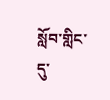སློབ་གླིང་དུ་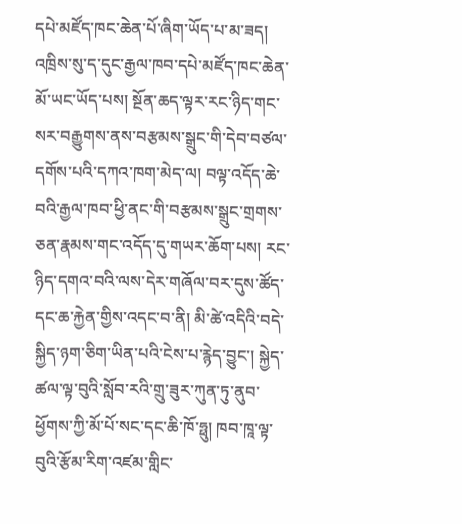དཔེ་མཛོད་ཁང་ཆེན་པོ་ཞིག་ཡོད་པ་མ་ཟད། འཁྲིས་སུ་ད་དུང་རྒྱལ་ཁབ་དཔེ་མཛོད་ཁང་ཆེན་མོ་ཡང་ཡོད་པས། སྔོན་ཆད་ལྟར་རང་ཉིད་གང་སར་བརྒྱུགས་ནས་བརྩམས་སྒྲུང་གི་དེབ་བཙལ་དགོས་པའི་དཀའ་ཁག་མེད་ལ། བལྟ་འདོད་ཆེ་བའི་རྒྱལ་ཁབ་ཕྱི་ནང་གི་བརྩམས་སྒྲུང་གྲགས་ཅན་རྣམས་གང་འདོད་དུ་གཡར་ཆོག་པས། རང་ཉིད་དགའ་བའི་ལས་དེར་གཞོལ་བར་དུས་ཚོད་དང་ཆ་རྐྱེན་གྱིས་འདང་བ་ནི། མི་ཚེ་འདིའི་བདེ་སྐྱིད་ཉག་ཅིག་ཡིན་པའི་ངེས་པ་རྙེད་བྱུང་། སྐྱེད་ཚལ་ལྟ་བུའི་སློབ་རའི་གྲུ་ཟུར་ཀུན་ཏུ་ནུབ་ཕྱོགས་ཀྱི་མོ་པོ་སང་དང་ཆི་ཁོ་ཧྥུ། ཁབ་ཁཱ་ལྟ་བུའི་རྩོམ་རིག་འཛམ་གླིང་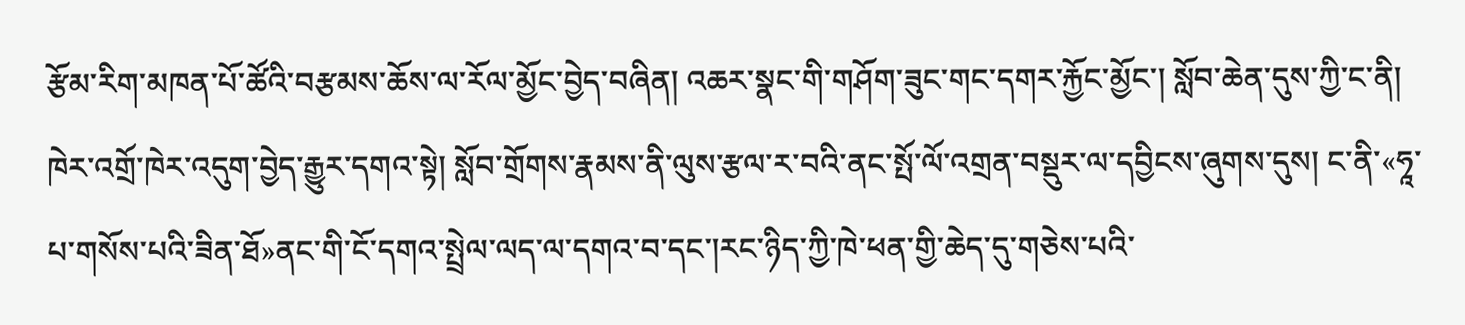རྩོམ་རིག་མཁན་པོ་ཚོའི་བརྩམས་ཆོས་ལ་རོལ་མྱོང་བྱེད་བཞིན། འཆར་སྣང་གི་གཤོག་ཟུང་གང་དགར་རྐྱོང་མྱོང་། སློབ་ཆེན་དུས་ཀྱི་ང་ནི། ཁེར་འགྲོ་ཁེར་འདུག་བྱེད་རྒྱུར་དགའ་སྟེ། སློབ་གྲོགས་རྣམས་ནི་ལུས་རྩལ་ར་བའི་ནང་སྤོ་ལོ་འགྲན་བསྡུར་ལ་དབྱིངས་ཞུགས་དུས། ང་ནི་«ཧཱ་པ་གསོས་པའི་ཟིན་ཐོ»ནང་གི་ངོ་དགའ་སྤྲེལ་ལད་ལ་དགའ་བ་དང་།རང་ཉིད་ཀྱི་ཁེ་ཕན་གྱི་ཆེད་དུ་གཅེས་པའི་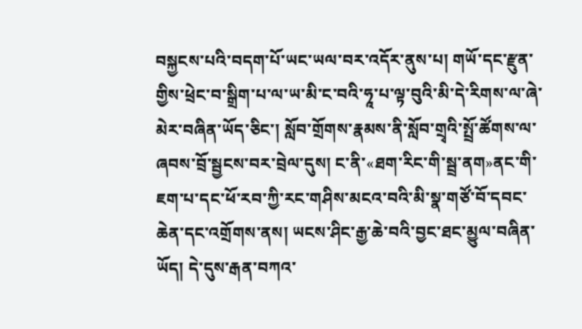བསྐྱངས་པའི་བདག་པོ་ཡང་ཡལ་བར་འདོར་ནུས་པ། གཡོ་དང་རྫུན་གྱིས་ཕྲེང་བ་སྒྲིག་པ་ལ་ཡ་མི་ང་བའི་ཧཱ་པ་ལྟ་བུའི་མི་དེ་རིགས་ལ་ཞེ་མེར་བཞིན་ཡོད་ཅིང་། སློབ་གྲོགས་རྣམས་ནི་སློབ་གྲྭའི་སྤྲོ་ཚོགས་ལ་ཞབས་བྲོ་སྦྱངས་བར་བྲེལ་དུས། ང་ནི་«ཐག་རིང་གི་སྦྲ་ནག»ནང་གི་ཇག་པ་དང་ཕོ་རབ་ཀྱི་རང་གཤིས་མངའ་བའི་མི་སྣ་གཙོ་བོ་དབང་ཆེན་དང་འགྲོགས་ནས། ཡངས་ཤིང་རྒྱ་ཆེ་བའི་བྱང་ཐང་མྱུལ་བཞིན་ཡོད། དེ་དུས་རྒན་བཀའ་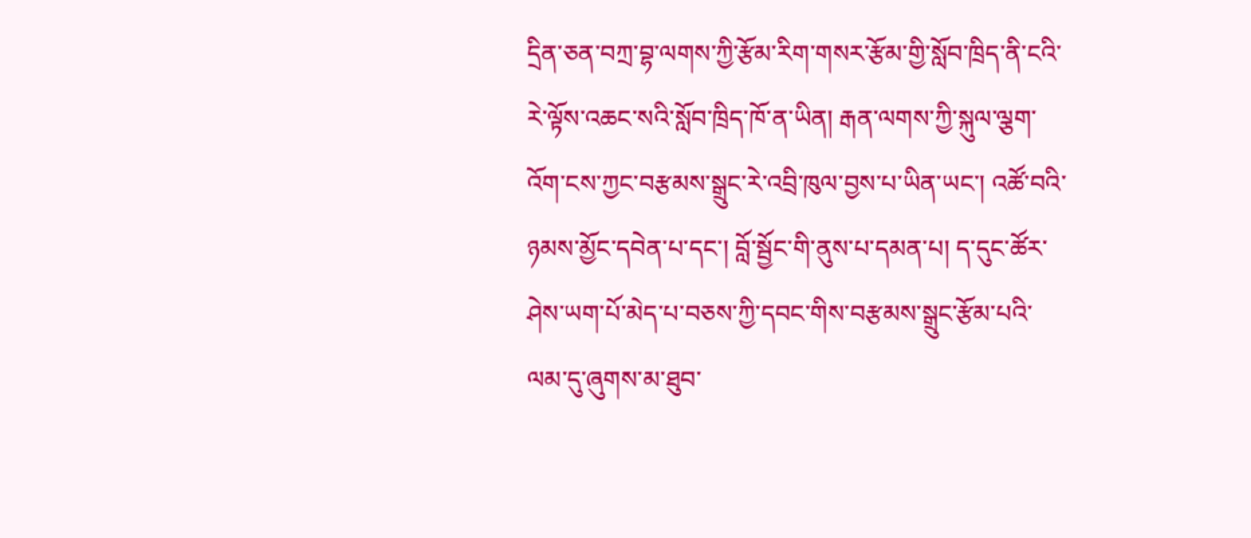དྲིན་ཅན་བཀྲ་བྷ་ལགས་ཀྱི་རྩོམ་རིག་གསར་རྩོམ་གྱི་སློབ་ཁྲིད་ནི་ངའི་རེ་ལྟོས་འཆང་སའི་སློབ་ཁྲིད་ཁོ་ན་ཡིན། རྒན་ལགས་ཀྱི་སྐུལ་ལྕག་འོག་ངས་ཀྱང་བརྩམས་སྒྲུང་རེ་འབྲི་ཁུལ་བྱས་པ་ཡིན་ཡང་། འཚོ་བའི་ཉམས་མྱོང་དབེན་པ་དང་། བློ་སྦྱོང་གི་ནུས་པ་དམན་པ། ད་དུང་ཚོར་ཤེས་ཡག་པོ་མེད་པ་བཅས་ཀྱི་དབང་གིས་བརྩམས་སྒྲུང་རྩོམ་པའི་ལམ་དུ་ཞུགས་མ་ཐུབ་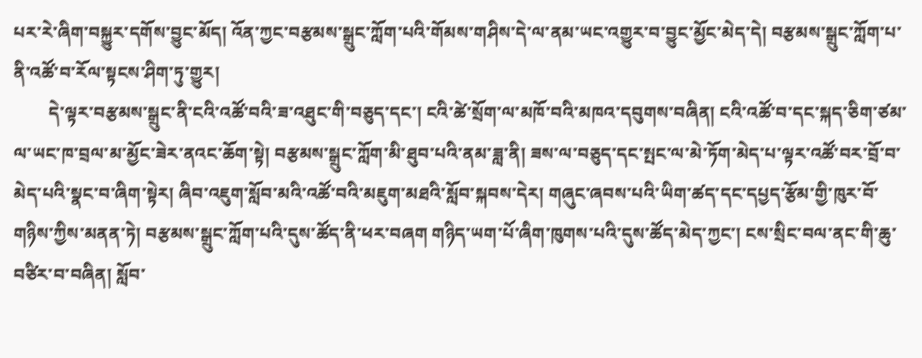པར་རེ་ཞིག་བསྐྱུར་དགོས་བྱུང་མོད། འོན་ཀྱང་བརྩམས་སྒྲུང་ཀློག་པའི་གོམས་གཤིས་དེ་ལ་ནམ་ཡང་འགྱུར་བ་བྱུང་མྱོང་མེད་དེ། བརྩམས་སྒྲུང་ཀློག་པ་ནི་འཚོ་བ་རོལ་སྟངས་ཤིག་ཏུ་གྱུར།
        དེ་ལྟར་བརྩམས་སྒྲུང་ནི་ངའི་འཚོ་བའི་ཟ་འཐུང་གི་བཅུད་དང་། ངའི་ཚེ་སྲོག་ལ་མཁོ་བའི་མཁའ་དབུགས་བཞིན། ངའི་འཚོ་བ་དང་སྐད་ཅིག་ཙམ་ལ་ཡང་ཁ་བྲལ་མ་མྱོང་ཟེར་ནའང་ཆོག་སྟེ། བརྩམས་སྒྲུང་ཀློག་མི་ཐུབ་པའི་ནམ་ཟླ་ནི། ཟས་ལ་བཅུད་དང་སྤང་ལ་མེ་ཏོག་མེད་པ་ལྟར་འཚོ་བར་བྲོ་བ་མེད་པའི་སྣང་བ་ཞིག་སྟེར། ཞིབ་འཇུག་སློབ་མའི་འཚོ་བའི་མཇུག་མཐའི་སློབ་སྐབས་དེར། གཞུང་ཞབས་པའི་ཡིག་ཚད་དང་དཔྱད་རྩོམ་གྱི་ཁུར་བོ་གཉིས་ཀྱིས་མནན་ཏེ། བརྩམས་སྒྲུང་ཀློག་པའི་དུས་ཚོད་ནི་ཕར་བཞག གཉིད་ཡག་པོ་ཞིག་ཁུགས་པའི་དུས་ཚོད་མེད་ཀྱང་། ངས་སྲིང་བལ་ནང་གི་ཆུ་བཙིར་བ་བཞིན། སློབ་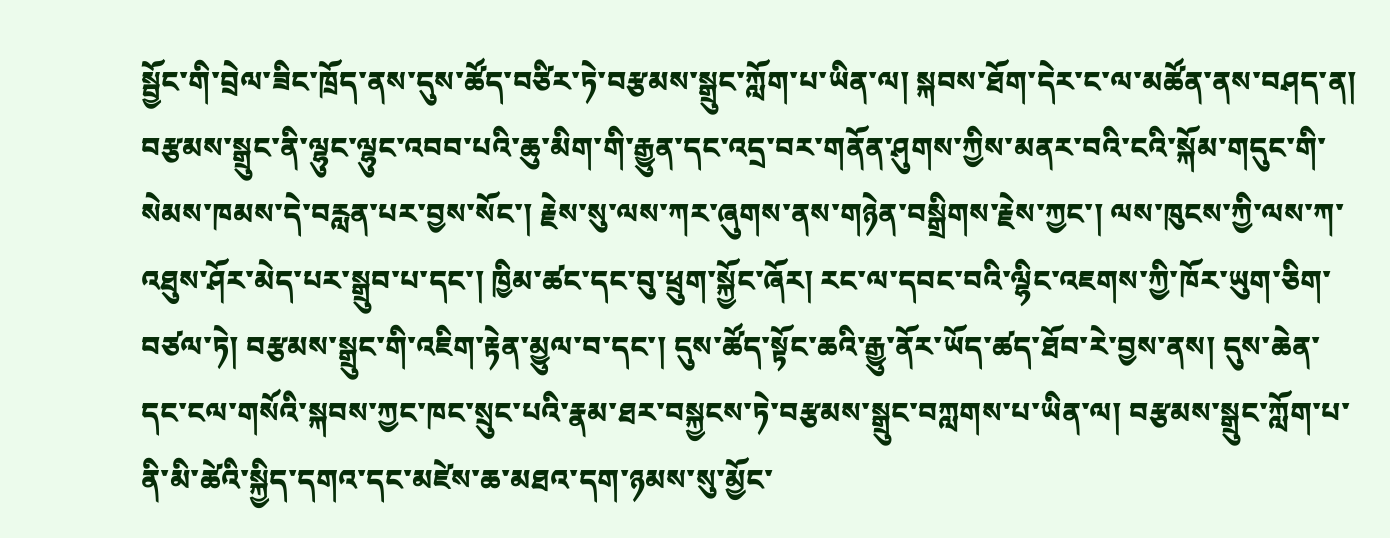སྦྱོང་གི་བྲེལ་ཟིང་ཁྲོད་ནས་དུས་ཚོད་བཙིར་ཏེ་བརྩམས་སྒྲུང་ཀློག་པ་ཡིན་ལ། སྐབས་ཐོག་དེར་ང་ལ་མཚོན་ནས་བཤད་ན། བརྩམས་སྒྲུང་ནི་ལྷུང་ལྷུང་འབབ་པའི་ཆུ་མིག་གི་རྒྱུན་དང་འདྲ་བར་གནོན་ཤུགས་ཀྱིས་མནར་བའི་ངའི་སྐོམ་གདུང་གི་སེམས་ཁམས་དེ་བརླན་པར་བྱས་སོང་། རྗེས་སུ་ལས་ཀར་ཞུགས་ནས་གཉེན་བསྒྲིགས་རྗེས་ཀྱང་། ལས་ཁུངས་ཀྱི་ལས་ཀ་འཐུས་ཤོར་མེད་པར་སྒྲུབ་པ་དང་། ཁྱིམ་ཚང་དང་བུ་ཕྲུག་སྐྱོང་ཞོར། རང་ལ་དབང་བའི་ལྷིང་འཇགས་ཀྱི་ཁོར་ཡུག་ཅིག་བཙལ་ཏེ། བརྩམས་སྒྲུང་གི་འཇིག་རྟེན་མྱུལ་བ་དང་། དུས་ཚོད་སྟོང་ཆའི་རྒྱུ་ནོར་ཡོད་ཚད་ཐོབ་རེ་བྱས་ནས། དུས་ཆེན་དང་ངལ་གསོའི་སྐབས་ཀྱང་ཁང་སྲུང་པའི་རྣམ་ཐར་བསྐྱངས་ཏེ་བརྩམས་སྒྲུང་བཀླགས་པ་ཡིན་ལ། བརྩམས་སྒྲུང་ཀློག་པ་ནི་མི་ཚེའི་སྐྱིད་དགའ་དང་མཛེས་ཆ་མཐའ་དག་ཉམས་སུ་མྱོང་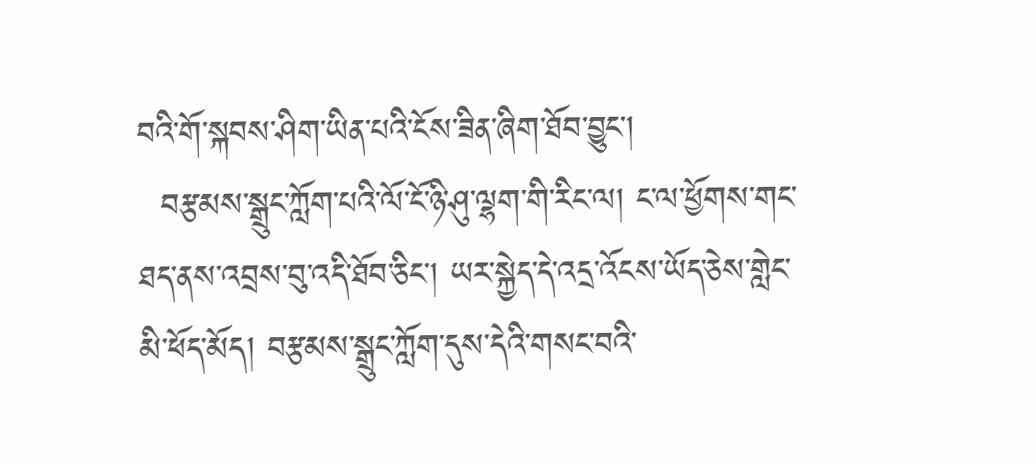བའི་གོ་སྐབས་ཤིག་ཡིན་པའི་ངོས་ཟིན་ཞིག་ཐོབ་བྱུང་།
  བརྩམས་སྒྲུང་ཀློག་པའི་ལོ་ངོ་ཉི་ཤུ་ལྷག་གི་རིང་ལ། ང་ལ་ཕྱོགས་གང་ཐད་ནས་འབྲས་བུ་འདི་ཐོབ་ཅིང་། ཡར་སྐྱེད་དེ་འདྲ་འོངས་ཡོད་ཅེས་གླེང་མི་ཕོད་མོད། བརྩམས་སྒྲུང་ཀློག་དུས་དེའི་གསང་བའི་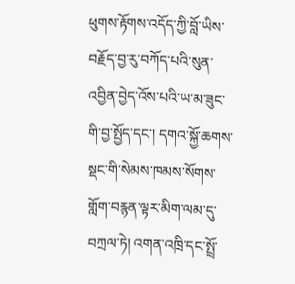ཕུགས་རྟོགས་འདོད་ཀྱི་བློ་ཡིས་བརྗོད་བྱ་རུ་བཀོད་པའི་སུན་འབྱིན་བྱེད་འོས་པའི་ཡ་མ་ཟུང་གི་བྱ་སྤྱོད་དང་། དགའ་སྐྱོ་ཆགས་སྡང་གི་སེམས་ཁམས་སོགས་གློག་བརྙན་ལྟར་མིག་ལམ་དུ་བཀྲལ་ཏེ། འགན་འཁྲི་དང་སྤྲོ་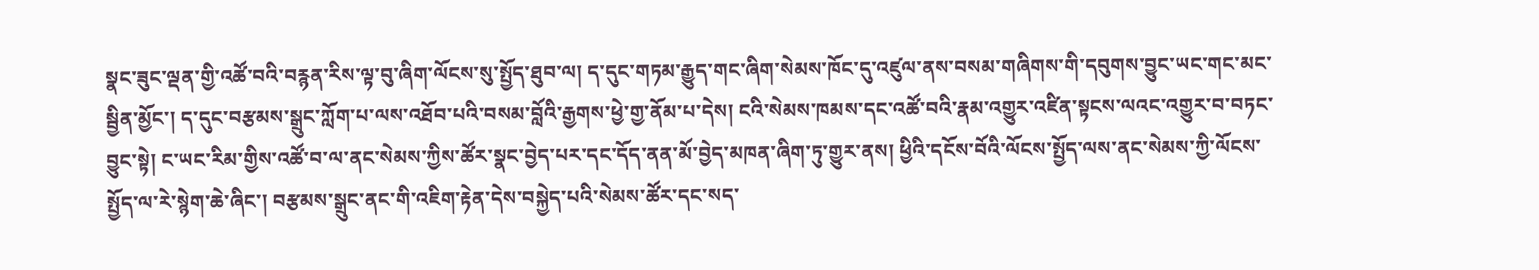སྣང་ཟུང་ལྡན་གྱི་འཚོ་བའི་བརྙན་རིས་ལྟ་བུ་ཞིག་ལོངས་སུ་སྤྱོད་ཐུབ་ལ། ད་དུང་གཏམ་རྒྱུད་གང་ཞིག་སེམས་ཁོང་དུ་འཛུལ་ནས་བསམ་གཞིགས་གི་དབུགས་བྱུང་ཡང་གང་མང་སྦྱིན་མྱོང་། ད་དུང་བརྩམས་སྒྲུང་ཀློག་པ་ལས་འཐོབ་པའི་བསམ་བློའི་རྒྱགས་ཕྱེ་གྱ་ནོམ་པ་དེས། ངའི་སེམས་ཁམས་དང་འཚོ་བའི་རྣམ་འགྱུར་འཛིན་སྟངས་ལའང་འགྱུར་བ་བཏང་བྱུང་སྟེ། ང་ཡང་རིམ་གྱིས་འཚོ་བ་ལ་ནང་སེམས་ཀྱིས་ཚོར་སྣང་བྱེད་པར་དང་དོད་ནན་མོ་བྱེད་མཁན་ཞིག་ཏུ་གྱུར་ནས། ཕྱིའི་དངོས་བོའི་ལོངས་སྤྱོད་ལས་ནང་སེམས་ཀྱི་ལོངས་སྤྱོད་ལ་རེ་སྙེག་ཆེ་ཞིང་། བརྩམས་སྒྲུང་ནང་གི་འཇིག་རྟེན་དེས་བསྐྱེད་པའི་སེམས་ཚོར་དང་སད་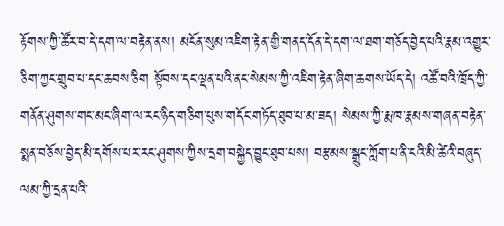རྟོགས་ཀྱི་ཚོར་བ་དེ་དག་ལ་བརྟེན་ནས། མངོན་སུམ་འཇིག་རྟེན་གྱི་གནད་དོན་དེ་དག་ལ་ཐག་གཅོད་བྱེད་པའི་རྣམ་འགྱུར་ཅིག་ཀྱང་གྲུབ་པ་དང་ཆབས་ཅིག སྟོབས་དང་ལྡན་པའི་ནང་སེམས་ཀྱི་འཇིག་རྟེན་ཞིག་ཆགས་ཡོད་དེ། འཚོ་བའི་ཁྲོད་ཀྱི་གནོན་ཤུགས་གང་མང་ཞིག་ལ་རང་ཉིད་གཅིག་པུས་གདོང་གཏོད་ཐུབ་པ་མ་ཟད། སེམས་ཀྱི་རྨ་ཁ་རྣམས་གཞན་བརྟེན་སྨན་བཅོས་བྱེད་མི་དགོས་པར་རང་ཤུགས་ཀྱིས་དྲག་བསྐྱེད་བྱུང་ཐུབ་པས། བརྩམས་སྒྲུང་ཀློག་པ་ནི་ངའི་མི་ཚེའི་བཞུད་ལམ་ཀྱི་དྲན་པའི་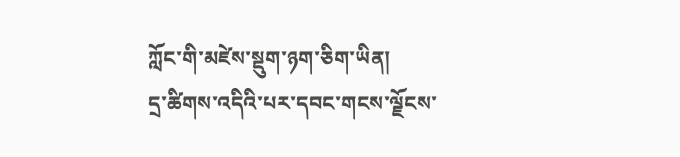ཀློང་གི་མཛེས་སྡུག་ཉག་ཅིག་ཡིན།
དྲ་ཚིགས་འདིའི་པར་དབང་གངས་ལྗོངས་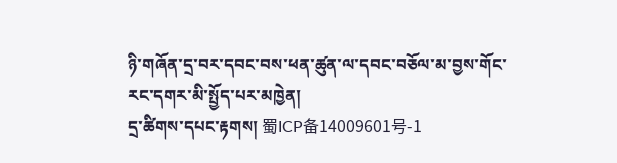ཉི་གཞོན་དྲ་བར་དབང་བས་ཕན་ཚུན་ལ་དབང་བཅོལ་མ་བྱས་གོང་རང་དགར་མི་སྤྱོད་པར་མཁྱེན།
དྲ་ཚིགས་དཔང་རྟགས། 蜀ICP备14009601号-1